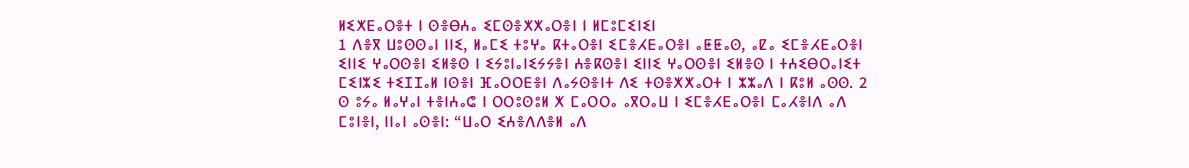ⵍⵉⵅⴹⴰⵔⴻⵜ ⵏ ⵙⴻⴱⵄⴰ ⵉⵎⵙⴻⵅⵅⴰⵔⴻⵏ ⵏ ⵍⵎⵓⵎⵉⵏⵉⵏ
1 ⴷⴻⴳ ⵡⵓⵙⵙⴰⵏ ⵏⵏⵉ, ⵍⴰⵎⵉ ⵜⵓⵖⴰ ⴽⵜⴰⵔⴻⵏ ⵉⵎⴻⵃⴹⴰⵔⴻⵏ ⴰⵟⵟⴰⵙ, ⴰⵇⴰ ⵉⵎⴻⵃⴹⴰⵔⴻⵏ ⵉⵏⵏⵉ ⵖⴰⵔⵙⴻⵏ ⵉⵍⴻⵙ ⵏ ⵉⵢⵓⵏⴰⵏⵉⵢⵢⴻⵏ ⵄⴻⴽⵙⴻⵏ ⵉⵏⵏⵉ ⵖⴰⵔⵙⴻⵏ ⵉⵍⴻⵙ ⵏ ⵜⵄⵉⴱⵔⴰⵏⵉⵜ ⵎⵉⵏⵣⵉ ⵜⵉⵊⵊⴰⵍ ⵏⵙⴻⵏ ⴼⴰⵔⵔⴹⴻⵏ ⴷⴰⵢⵙⴻⵏⵜ ⴷⵉ ⵜⵙⴻⵅⵅⴰⵔⵜ ⵏ ⵣⵣⴰⴷ ⵏ ⴽⵓⵍ ⴰⵙⵙ. 2 ⵙ ⵓⵢⴰ ⵍⴰⵖⴰⵏ ⵜⴻⵏⵄⴰⵛ ⵏ ⵔⵔⵓⵙⵓⵍ ⵅ ⵎⴰⵔⵔⴰ ⴰⴳⵔⴰⵡ ⵏ ⵉⵎⴻⵃⴹⴰⵔⴻⵏ ⵎⴰⵃⴻⵏⴷ ⴰⴷ ⵎⵓⵏⴻⵏ, ⵏⵏⴰⵏ ⴰⵙⴻⵏ: “ⵡⴰⵔ ⵉⵄⴻⴷⴷⴻⵍ ⴰⴷ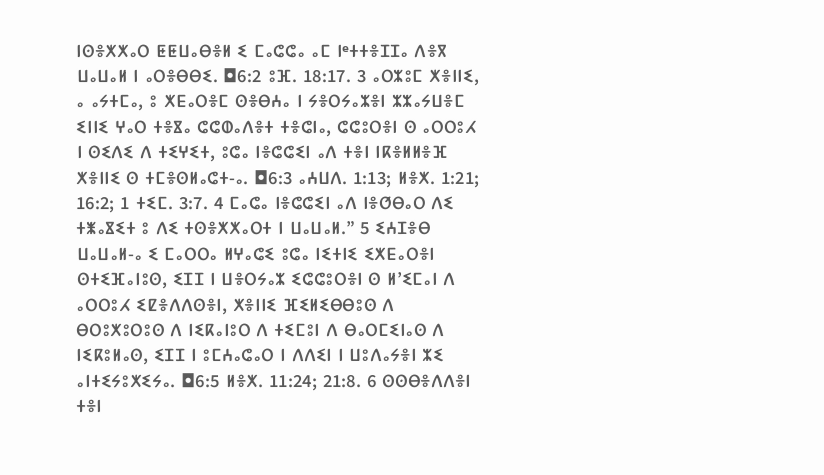ⵏⵙⴻⵅⵅⴰⵔ ⵟⵟⵡⴰⴱⴻⵍ ⵉ ⵎⴰⵛⵛⴰ ⴰⵎ ⵏᵉⵜⵜⴻⵊⵊⴰ ⴷⴻⴳ ⵡⴰⵡⴰⵍ ⵏ ⴰⵔⴻⴱⴱⵉ. ◘6:2 ⵓⴼ. 18:17. 3 ⴰⵔⵣⵓⵎ ⵅⴻⵏⵏⵉ, ⴰ ⴰⵢⵜⵎⴰ, ⵓ ⵅⴹⴰⵔⴻⵎ ⵙⴻⴱⵄⴰ ⵏ ⵢⴻⵔⵢⴰⵣⴻⵏ ⵣⵣⴰⵢⵡⴻⵎ ⵉⵏⵏⵉ ⵖⴰⵔ ⵜⴻⴵⴰ ⵛⵛⵀⴰⴷⴻⵜ ⵜⴻⵛⵏⴰ, ⵛⵛⵓⵔⴻⵏ ⵙ ⴰⵔⵔⵓⵃ ⵏ ⵙⵉⴷⵉ ⴷ ⵜⵉⵖⵉⵜ, ⵓⵛⴰ ⵏⴻⵛⵛⵉⵏ ⴰⴷ ⵜⴻⵏ ⵏⴽⴻⵍⵍⴻⴼ ⵅⴻⵏⵏⵉ ⵙ ⵜⵎⴻⵙⵍⴰⵛⵜ-ⴰ. ◘6:3 ⴰⵄⵡⴷ. 1:13; ⵍⴻⵅ. 1:21; 16:2; 1 ⵜⵉⵎ. 3:7. 4 ⵎⴰⵛⴰ ⵏⴻⵛⵛⵉⵏ ⴰⴷ ⵏⴻⵚⴱⴰⵔ ⴷⵉ ⵜⵥⴰⴵⵉⵜ ⵓ ⴷⵉ ⵜⵙⴻⵅⵅⴰⵔⵜ ⵏ ⵡⴰⵡⴰⵍ.” 5 ⵉⵄⵊⴻⴱ ⵡⴰⵡⴰⵍ-ⴰ ⵉ ⵎⴰⵔⵔⴰ ⵍⵖⴰⵛⵉ ⵓⵛⴰ ⵏⵉⵜⵏⵉ ⵉⵅⴹⴰⵔⴻⵏ ⵙⵜⵉⴼⴰⵏⵓⵙ, ⵉⵊⵊ ⵏ ⵡⴻⵔⵢⴰⵣ ⵉⵛⵛⵓⵔⴻⵏ ⵙ ⵍ’ⵉⵎⴰⵏ ⴷ ⴰⵔⵔⵓⵃ ⵉⵇⴻⴷⴷⵙⴻⵏ, ⵅⴻⵏⵏⵉ ⴼⵉⵍⵉⴱⴱⵓⵙ ⴷ ⴱⵔⵓⵅⵓⵔⵓⵙ ⴷ ⵏⵉⴽⴰⵏⵓⵔ ⴷ ⵜⵉⵎⵓⵏ ⴷ ⴱⴰⵔⵎⵉⵏⴰⵙ ⴷ ⵏⵉⴽⵓⵍⴰⵙ, ⵉⵊⵊ ⵏ ⵓⵎⵄⴰⵛⴰⵔ ⵏ ⴷⴷⵉⵏ ⵏ ⵡⵓⴷⴰⵢⴻⵏ ⵣⵉ ⴰⵏⵜⵉⵢⵓⵅⵉⵢⴰ. ◘6:5 ⵍⴻⵅ. 11:24; 21:8. 6 ⵙⵙⴱⴻⴷⴷⴻⵏ ⵜⴻⵏ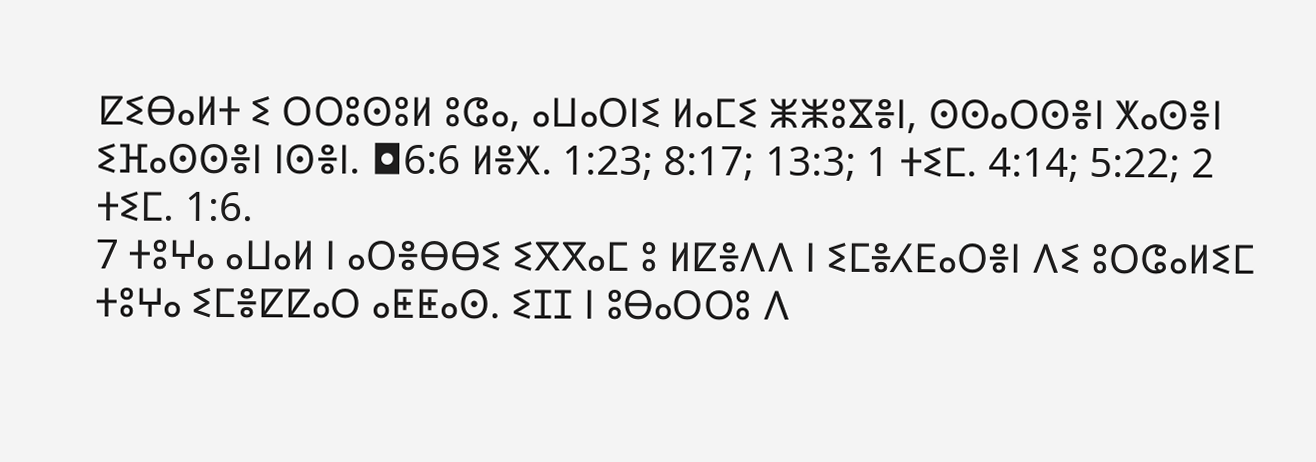ⵇⵉⴱⴰⵍⵜ ⵉ ⵔⵔⵓⵙⵓⵍ ⵓⵛⴰ, ⴰⵡⴰⵔⵏⵉ ⵍⴰⵎⵉ ⵥⵥⵓⴵⴻⵏ, ⵙⵙⴰⵔⵙⴻⵏ ⵅⴰⵙⴻⵏ ⵉⴼⴰⵙⵙⴻⵏ ⵏⵙⴻⵏ. ◘6:6 ⵍⴻⵅ. 1:23; 8:17; 13:3; 1 ⵜⵉⵎ. 4:14; 5:22; 2 ⵜⵉⵎ. 1:6.
7 ⵜⵓⵖⴰ ⴰⵡⴰⵍ ⵏ ⴰⵔⴻⴱⴱⵉ ⵉⴳⴳⴰⵎ ⵓ ⵍⵇⴻⴷⴷ ⵏ ⵉⵎⴻⵃⴹⴰⵔⴻⵏ ⴷⵉ ⵓⵔⵛⴰⵍⵉⵎ ⵜⵓⵖⴰ ⵉⵎⴻⵇⵇⴰⵔ ⴰⵟⵟⴰⵙ. ⵉⵊⵊ ⵏ ⵓⴱⴰⵔⵔⵓ ⴷ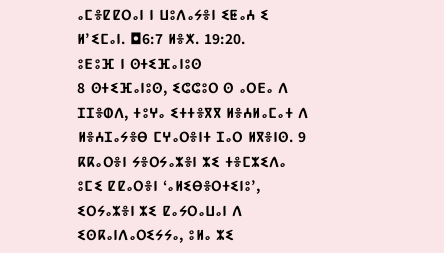ⴰⵎⴻⵇⵇⵔⴰⵏ ⵏ ⵡⵓⴷⴰⵢⴻⵏ ⵉⵟⴰⵄ ⵉ ⵍ’ⵉⵎⴰⵏ. ◘6:7 ⵍⴻⵅ. 19:20.
ⵓⴹⵓⴼ ⵏ ⵙⵜⵉⴼⴰⵏⵓⵙ
8 ⵙⵜⵉⴼⴰⵏⵓⵙ, ⵉⵛⵛⵓⵔ ⵙ ⴰⵔⴹⴰ ⴷ ⵊⵊⴻⵀⴷ, ⵜⵓⵖⴰ ⵉⵜⵜⴻⴳⴳ ⵍⴻⵄⵍⴰⵎⴰⵜ ⴷ ⵍⴻⵄⵊⴰⵢⴻⴱ ⵎⵖⴰⵔⴻⵏⵜ ⵊⴰⵔ ⵍⴳⴻⵏⵙ. 9 ⴽⴽⴰⵔⴻⵏ ⵢⴻⵔⵢⴰⵣⴻⵏ ⵣⵉ ⵜⴻⵎⵣⵉⴷⴰ ⵓⵎⵉ ⵇⵇⴰⵔⴻⵏ ‘ⴰⵍⵉⴱⴻⵔⵜⵉⵏⵓ’, ⵉⵔⵢⴰⵣⴻⵏ ⵣⵉ ⵇⴰⵢⵔⴰⵡⴰⵏ ⴷ ⵉⵙⴽⴰⵏⴷⴰⵔⵉⵢⵢⴰ, ⵓⵍⴰ ⵣⵉ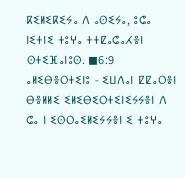ⴽⵉⵍⵉⴽⵉⵢⴰ ⴷ ⴰⵙⵉⵢⴰ, ⵓⵛⴰ ⵏⵉⵜⵏⵉ ⵜⵓⵖⴰ ⵜⵜⵇⴰⵛⴰⵃⴻⵏ ⵙⵜⵉⴼⴰⵏⵓⵙ. ◼6:9 ⴰⵍⵉⴱⴻⵔⵜⵉⵏⵓ - ⵉⵡⴷⴰⵏ ⵇⵇⴰⵔⴻⵏ ⴱⴻⵍⵍⵉ ⵉⵍⵉⴱⵉⵔⵜⵉⵏⵉⵢⵢⴻⵏ ⴷ ⵛⴰ ⵏ ⵉⵙⵔⴰⵉⵍⵉⵢⵢⴻⵏ ⵉ ⵜⵓⵖⴰ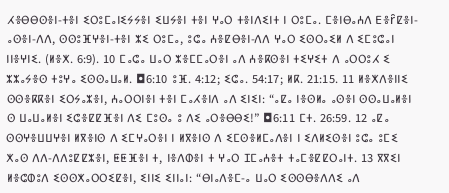ⵃⴻⴱⴱⵙⴻⵏ-ⵜⴻⵏ ⵉⵔⵓⵎⴰⵏⵉⵢⵢⴻⵏ ⵉⵡⵢⴻⵏ ⵜⴻⵏ ⵖⴰⵔ ⵜⴻⵏⴷⵉⵏⵜ ⵏ ⵔⵓⵎⴰ. ⵎⴻⵏⴱⴰⵄⴷ ⴹⴻȓⵇⴻⵏ-ⴰⵙⴻⵏ-ⴷⴷ, ⵙⵙⵓⴼⵖⴻⵏ-ⵜⴻⵏ ⵣⵉ ⵔⵓⵎⴰ, ⵓⵛⴰ ⵄⴻⵇⴱⴻⵏ-ⴷⴷ ⵖⴰⵔ ⵉⵙⵔⴰⵉⵍ ⴷ ⵉⵎⵓⵛⴰⵏ ⵏⵏⴻⵖⵏⵉ. (ⵍⴻⵅ. 6:9). 10 ⵎⴰⵛⴰ ⵡⴰⵔ ⵣⴻⵎⵎⴰⵔⴻⵏ ⴰⴷ ⵄⴻⴽⵙⴻⵏ ⵜⵉⵖⵉⵜ ⴷ ⴰⵔⵔⵓⵃ ⵉ ⵣⵣⴰⵢⴻⵙ ⵜⵓⵖⴰ ⵉⵙⵙⴰⵡⴰⵍ. ◘6:10 ⵓⴼ. 4:12; ⵉⵛⴰ. 54:17; ⵍⴽ. 21:15. 11 ⵍⴻⵅⴷⴻⵏⵏⵉ ⵙⵙⴻⴽⴽⴻⵏ ⵉⵔⵢⴰⵣⴻⵏ, ⵄⴰⵔⵔⵏⴻⵏ ⵜⴻⵏ ⵎⴰⵃⴻⵏⴷ ⴰⴷ ⵉⵏⵉⵏ: “ⴰⵇⴰ ⵏⴻⵙⵍⴰ ⴰⵙⴻⵏ ⵙⵙⴰⵡⴰⵍⴻⵏ ⵙ ⵡⴰⵡⴰⵍⴻⵏ ⵉⵛⴻⵇⵇⴼⴻⵏ ⴷⵉ ⵎⵓⵙⴰ ⵓ ⴷⵉ ⴰⵔⴻⴱⴱⵉ!” ◘6:11 ⵎⵜ. 26:59. 12 ⴰⵇⴰ ⵙⵙⵖⴻⵡⵡⵖⴻⵏ ⵍⴳⴻⵏⵙ ⴷ ⵉⵎⵖⴰⵔⴻⵏ ⵏ ⵍⴳⴻⵏⵙ ⴷ ⵉⵎⵙⴻⵍⵎⴰⴷⴻⵏ ⵏ ⵉⴷⵍⵉⵙⴻⵏ ⵓⵛⴰ ⵓⵎⵉ ⵅⴰⵙ ⴷⴷ-ⴷⴷⵓⵇⵇⵣⴻⵏ, ⵟⵟⴼⴻⵏ ⵜ, ⵏⴻⴷⵀⴻⵏ ⵜ ⵖⴰⵔ ⵊⵎⴰⵄⴻⵜ ⵜⴰⵎⴻⵇⵇⵔⴰⵏⵜ. 13 ⴳⴳⵉⵏ ⵍⴻⵛⵀⵓⴷ ⵉⵙⵙⵅⴰⵔⵔⵉⵇⴻⵏ, ⵉⵏⵏⵉ ⵉⵏⵏⴰⵏ: “ⴱⵏⴰⴷⴻⵎ-ⴰ ⵡⴰⵔ ⵉⵙⵙⴱⴻⴷⴷⵉ ⴰⴷ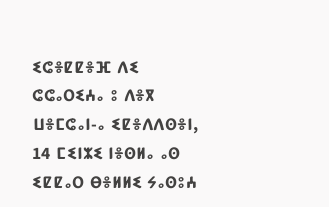ⵉⵛⴻⵇⵇⴻⴼ ⴷⵉ ⵛⵛⴰⵔⵉⵄⴰ ⵓ ⴷⴻⴳ ⵡⴻⵎⵛⴰⵏ-ⴰ ⵉⵇⴻⴷⴷⵙⴻⵏ, 14 ⵎⵉⵏⵣⵉ ⵏⴻⵙⵍⴰ ⴰⵙ ⵉⵇⵇⴰⵔ ⴱⴻⵍⵍⵉ ⵢⴰⵙⵓⵄ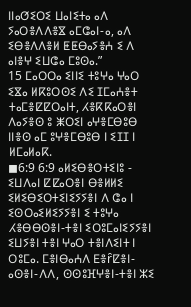ⵏⵏⴰⵚⵉⵔⵉ ⵡⴰⵏⵉⵜⴰ ⴰⴷ ⵢⴰⵔⴻⴷⴷⴻⴵ ⴰⵎⵛⴰⵏ-ⴰ, ⴰⴷ ⵉⴱⴻⴷⴷⴻⵍ ⵟⵟⴱⴰⵢⴻⵄ ⵉ ⴷ ⴰⵏⴻⵖ ⵉⵡⵛⴰ ⵎⵓⵙⴰ.”
15 ⵎⴰⵔⵔⴰ ⵉⵏⵏⵉ ⵜⵓⵖⴰ ⵖⴰⵔ ⵉⴵⴰ ⵍⴽⵓⵔⵙⵉ ⴷⵉ ⵊⵎⴰⵄⴻⵜ ⵜⴰⵎⴻⵇⵇⵔⴰⵏⵜ, ⵃⴻⴽⴽⴰⵔⴻⵏ ⴷⴰⵢⴻⵙ ⵓ ⵥⵔⵉⵏ ⴰⵖⴻⵎⴱⵓⴱ ⵏⵏⴻⵙ ⴰⵎ ⵓⵖⴻⵎⴱⵓⴱ ⵏ ⵉⵊⵊ ⵏ ⵍⵎⴰⵍⴰⴽ.
◼6:9 6:9 ⴰⵍⵉⴱⴻⵔⵜⵉⵏⵓ - ⵉⵡⴷⴰⵏ ⵇⵇⴰⵔⴻⵏ ⴱⴻⵍⵍⵉ ⵉⵍⵉⴱⵉⵔⵜⵉⵏⵉⵢⵢⴻⵏ ⴷ ⵛⴰ ⵏ ⵉⵙⵔⴰⵉⵍⵉⵢⵢⴻⵏ ⵉ ⵜⵓⵖⴰ ⵃⴻⴱⴱⵙⴻⵏ-ⵜⴻⵏ ⵉⵔⵓⵎⴰⵏⵉⵢⵢⴻⵏ ⵉⵡⵢⴻⵏ ⵜⴻⵏ ⵖⴰⵔ ⵜⴻⵏⴷⵉⵏⵜ ⵏ ⵔⵓⵎⴰ. ⵎⴻⵏⴱⴰⵄⴷ ⴹⴻȓⵇⴻⵏ-ⴰⵙⴻⵏ-ⴷⴷ, ⵙⵙⵓⴼⵖⴻⵏ-ⵜⴻⵏ ⵣⵉ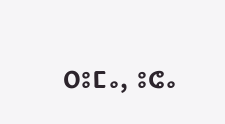ⵔⵓⵎⴰ, ⵓⵛⴰ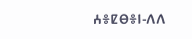ⵄⴻⵇⴱⴻⵏ-ⴷⴷ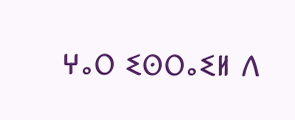ⵖⴰⵔ ⵉⵙⵔⴰⵉⵍ ⴷ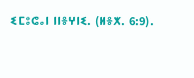ⵉⵎⵓⵛⴰⵏ ⵏⵏⴻⵖⵏⵉ. (ⵍⴻⵅ. 6:9).